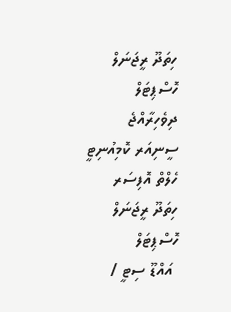ހިތަދޫ ރީޖަނަލް ހޮސްޕިޓަލް
ދިވެހިރާއްޖެ
ސީނިއަރ ކޮމިއުނިޓީ ހެލްތް އޮފިސަރ
ހިތަދޫ ރީޖަނަލް ހޮސްޕިޓަލް
 އައްޑޫ ސިޓީ /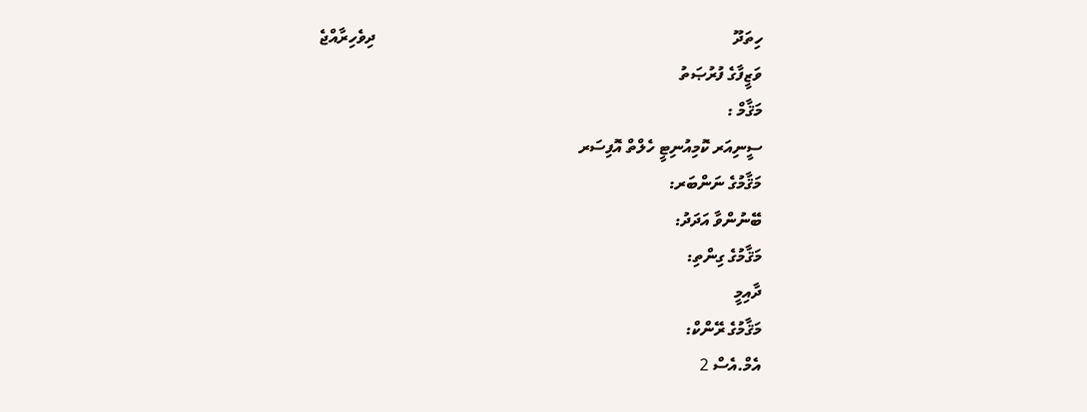ހިތަދޫ                                                                                      ދިވެހިރާއްޖެ
ވަޒީފާގެ ފުރުޞަތު
މަޤާމް :
ސީނިއަރ ކޮމިއުނިޓީ ހެލްތް އޮފިސަރ
މަޤާމުގެ ނަންބަރ:
ބޭނުންވާ އަދަދު:
މަޤާމުގެ ގިންތި:
ދާއިމީ
މަޤާމުގެ ރޭންކް:
އެމް.އެސް 2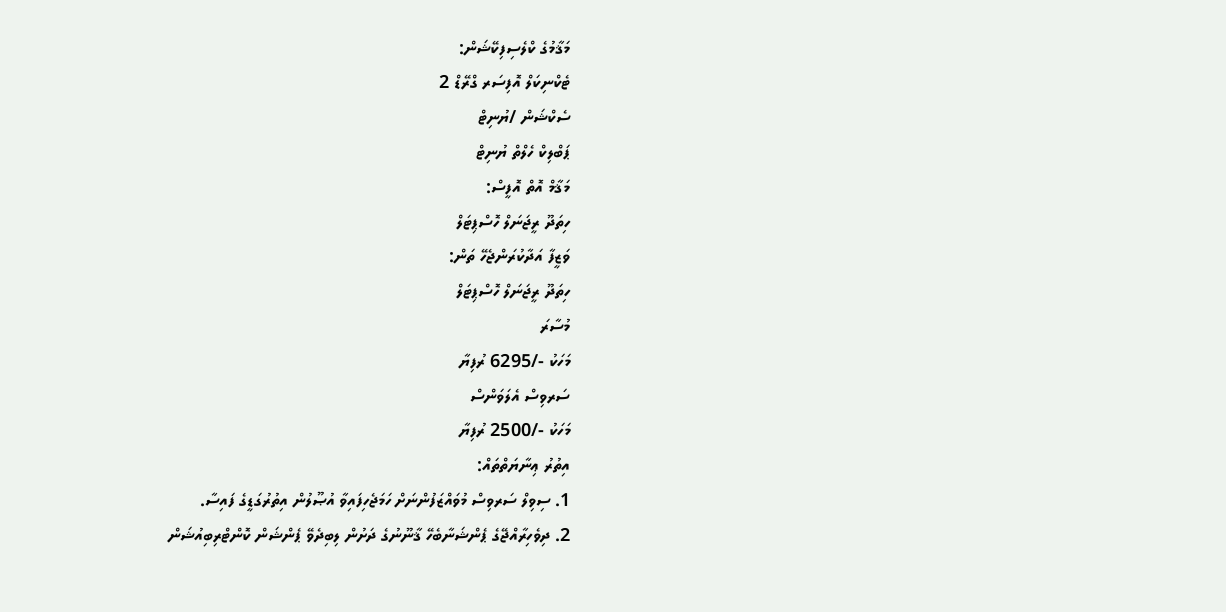މަޤާމުގެ ކްލެސިފިކޭޝަން:
ޓެކްނިކަލް އޮފިސަރ ގްރޭޑް 2
ސެކްޝަން /ޔުނިޓް
ޕަބްލިކް ހެލްތް ޔުނިޓް
މަޤާމް އޮތް އޮފީސް:
ހިތަދޫ ރީޖަނަލް ހޮސްޕިޓަލް
ވަޒީފާ އަދާކުރަންޖެހޭ ތަން:
ހިތަދޫ ރީޖަނަލް ހޮސްޕިޓަލް
މުސާރަ
މަހަކު -/6295 ރުފިޔާ
ސަރވިސް އެލަވަންސް
މަހަކު -/2500 ރުފިޔާ
އިތުރު ޢިނާޔަތްތައް:
1. ސިވިލް ސަރވިސް މުވައްޒަފުންނަށް ހަމަޖެހިފައިވާ އުޞޫލުން އިތުރުގަޑީގެ ފައިސާ.
2. ދިވެހިރާއްޖޭގެ ޕެންޝަނާބެހޭ ޤާނޫނުގެ ދަށުން ލިބިދެވޭ ޕެންޝަން ކޮންޓްރިބިއުޝަން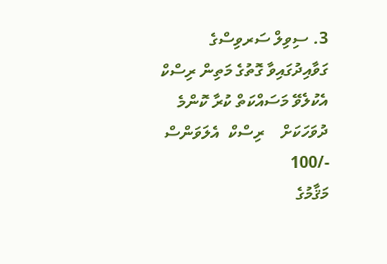3. ސިވިލް ސަރވިސްގެ ގަވާއިދުގައިވާ ގޮތުގެ މަތިން ރިސްކް އެކުލެވޭ މަސައްކަތް ކުރާ ކޮންމެ ދުވަހަކަށް    ރިސްކް  އެލަވަންސް -/100
މަޤާމުގެ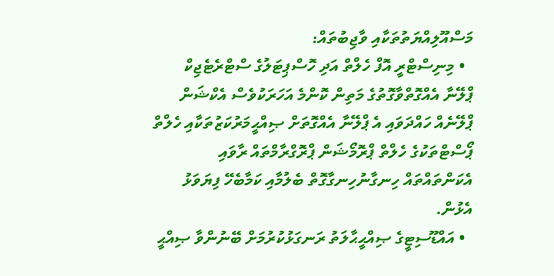މަސްއޫލިއްޔަތުތަކާއި ވާޖިބުތައް:
  • މިނިސްޓްރީ އޮފް ހެލްތް އަދި ހޮސްޕިޓަލުގެ ސްޓްރެޓެޖިކް ޕްލޭނާ އެއްގޮތްވާގޮތުގެ މަތިން ކޮންމެ އަހަރަކުވެސް އެކްޝަން ޕްލޭނެއް ހައްދަވައި އެ ޕްލޭނާ އެއްގޮތަށް ޞިއްޙީމަރުކަޒުތަކާއި ހެލްތް ޕޯސްޓްތަކުގެ ހެލްތް ޕްރޮމޯޝަން ޕްރޮގްރާމްތައް ރާވައި އެކަންތައްތައް ހިނގާނުހިނގާގޮތް ބެލުމާއި ކަމާބެހޭ ފިޔަވަޅު އެޅުން.
  • އައްޑޫސިޓީގެ ޞިއްޙީޙާލަތު ރަނގަޅުކުރުމަށް ބޭނުންވާ ޞިއްޙީ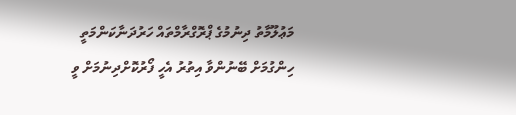މަޢުލޫމާތު ދިނުމުގެ ޕްރޮގްރާމްތައް ހަރުދަނާކަންމަތީ ހިންގުމަށް ބޭނުންވާ އިތުރު އެހީ ފޯރުކޮށްދިނުމަށް ވީ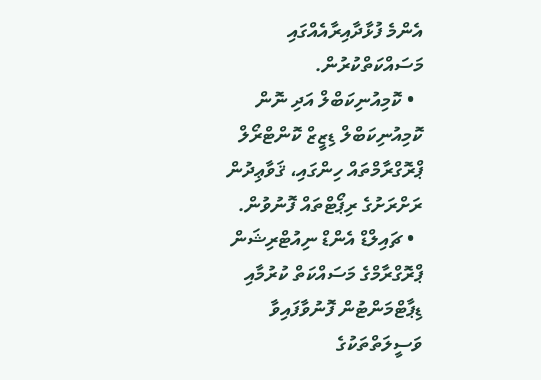އެންމެ ފުޅާދާއިރާއެއްގައި މަސައްކަތްކުރުން.
  • ކޮމިއުނިކަބްލް އަދި ނޮން ކޮމިއުނިކަބްލް ޑިޒީޒް ކޮންޓްރޯލް ޕްރޮގްރާމްތައް ހިންގައި، ޤަވާޢިދުން ރަށްރަށުގެ ރިޕޯޓްތައް ފޮނުވުން.
  • ޗައިލްޑް އެންޑް ނިއުޓްރިޝަން ޕްރޮގްރާމްގެ މަސައްކަތް ކުރުމާއި ޑިޕާޓްމަންޓުން ފޮނުވާފައިވާ ވަސީލަތްތަކުގެ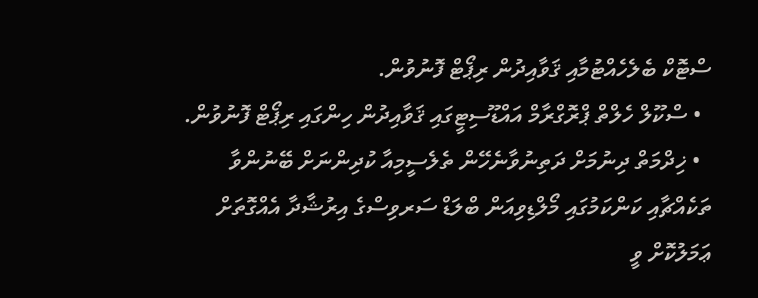ސްޓޮކް ބެލެހެއްޓުމާއި ޤަވާއިދުން ރިޕޯޓް ފޮނުވުން.
  • ސްކޫލް ހެލްތް ޕްރޮގްރާމް އައްޑޫސިޓީގައި ޤަވާއިދުން ހިންގައި ރިޕޯޓް ފޮނުވުން.
  • ޚިދްމަތް ދިނުމަށް ދަތިނުވާނެހޭން ތެލެސީމިއާ ކުދިންނަށް ބޭނުންވާ ތަކެއްޗާއި ކަންކަމުގައި މޯލްޑިވިއަން ބްލަޑް ސަރވިސްގެ އިރުޝާދާ އެއްގޮތަށް ޢަމަލުކޮށް ވީ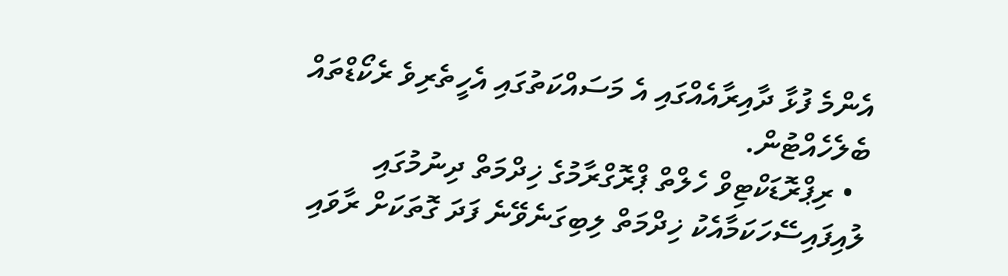އެންމެ ފުޅާ ދާއިރާއެއްގައި އެ މަސައްކަތުގައި އެހީތެރިވެ ރެކޯޑްތައް ބެލެހެއްޓުން.
  • ރިޕްރޮޑަކްޓިވް ހެލްތް ޕްރޮގްރާމުގެ ޚިދްމަތް ދިނުމުގައި ލުއިފައިސޭހަކަމާއެކު ޚިދްމަތް ލިބިގަނެވޭނެ ފަދަ ގޮތަކަށް ރާވައި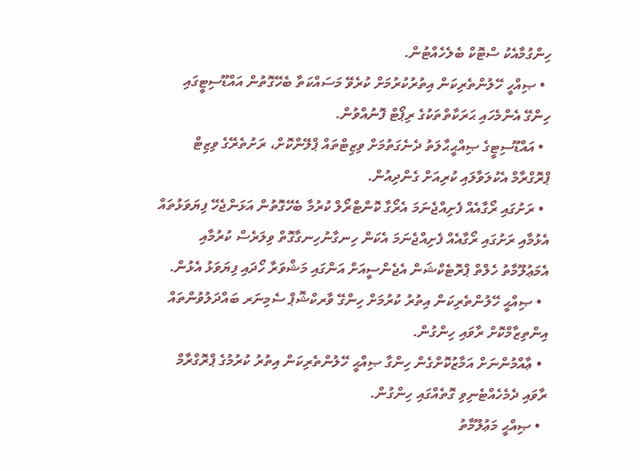ހިންގުމާއެކު ސްޓޮކް ބެލެހެއްޓުން.
  • ޞިއްހީ ހޭލުންތެރިކަން އިތުރުކުރުމަށް ކުރެވޭ މަސައްކަތާ ބެހޭގޮތުން އައްޑޫސިޓީގައި ހިންގޭ އެންމެހައި ޙަރަކާތްތަކުގެ ރިޕޯޓް ފޮނުއްވުން.
  • އައްޑޫސިޓީގެ ޞިއްޙީޙާލަތު ދެނެގަތުމަށް ވިޒިޓްތައް ޕްލޭންކޮށް، ރަށުތެރޭގެ ވިޒިޓް ޕްރޮގްރާމް އެކުލަވާލައި ކުރިއަށް ގެންދިއުން.
  • ރަށުގައި ރޯގާއެއް ފެށިއްޖެނަމަ އެރޯގާ ކޮންޓްރޯލް ކުރުމާ ބެހޭގޮތުން އަޅަންޖެހޭ ފިޔަވަޅުތައް އެޅުމާއި ރަށުގައި ރޯގާއެއް ފެށިއްޖެނަމަ އެކަން ހިނގާނުހިނގާގޮތް ވިލަރެސް ކުރުމާއި އެމަޢުލޫމާތު ހެލްތް ޕްރޮޓެކްޝަން އެޖެންސީއަށް އަންގައި މަޝްވަރާ ހޯދައި ފިޔަވަޅު އެޅުން.
  • ޞިއްޙީ ހޭލުންތެރިކަން އިތުރު ކުރުމަށް ހިންގޭ ވާރކްޝޮޕް ސެމިނަރ ބައްދަލުވުންތައް އިންތިޒާމްކޮށް ރާވައި ހިންގުން.
  • ޢާއްމުންނަށް އަމާޒުކޮށްގެން ހިންގާ ޞިއްޙީ ހޭލުންތެރިކަން އިތުރު ކުރުމުގެ ޕްރޮގްރާމް ރާވައި ދެމެހެއްޓެނިވި ގޮތެއްގައި ހިންގުން.
  • ޞިއްޙީ މަޢުލޫމާތު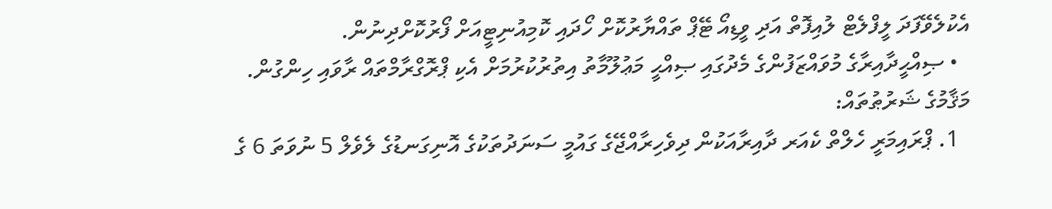އެކުލެވޭފަދަ ލީފްލެޓް ލުއިފޮތް އަދި ވީޑިއޯ ޓޭޕް ތައްޔާރުކޮށް ހޯދައި ކޮމިއުނިޓީއަށް ފޯރުކޮށްދިނުން.
  • ޞިއްޙީދާއިރާގެ މުވައްޒަފުންގެ މެދުގައި ޞިއްޙީ މަޢުލޫމާތު އިތުރުކުރުމަށް އެކި ޕްރޮގްރާމްތައް ރާވައި ހިންގުން.
މަޤާމުގެ ޝަރުޠުތައް:
  1. ޕްރައިމަރީ ހެލްތް ކެއަރ ދާއިރާއަކުން ދިވެހިރާއްޖޭގެ ގައުމީ ސަނަދުތަކުގެ އޮނިގަނޑުގެ ލެވެލް 5 ނުވަތަ 6 ގެ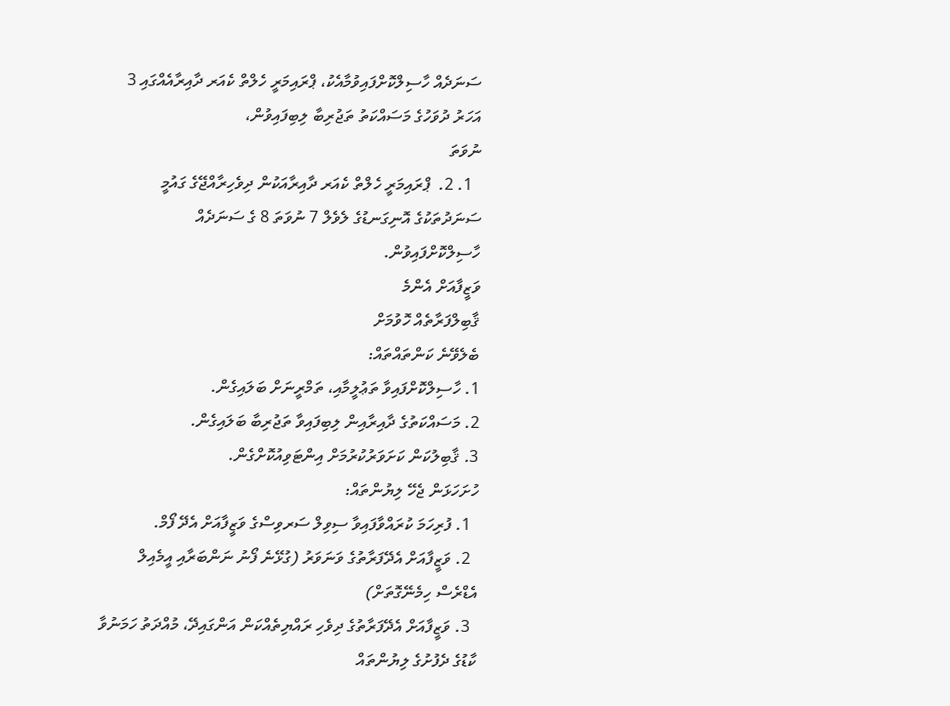ސަނަދެއް ހާސިލްކޮށްފައިވުމާއެކު، ޕްރައިމަރީ ހެލްތް ކެއަރ ދާއިރާއެއްގައި 3 އަހަރު ދުވަހުގެ މަސައްކަތު ތަޖުރިބާ ލިބިފައިވުން،
ނުވަތަ
  1. 2.  ޕްރައިމަރީ ހެލްތް ކެއަރ ދާއިރާއަކުން ދިވެހިރާއްޖޭގެ ގައުމީ ސަނަދުތަކުގެ އޮނިގަނޑުގެ ލެވެލް 7 ނުވަތަ 8 ގެ ސަނަދެއް ހާސިލްކޮށްފައިވުން.
ވަޒީފާއަށް އެންމެ
ޤާބިލްފަރާތެއް ހޮވުމަށް
ބެލެވޭނެ ކަންތައްތައް:
1. ހާސިލްކޮށްފައިވާ ތަޢުލީމާއި، ތަމްރީނަށް ބަލައިގެން.
2. މަސައްކަތުގެ ދާއިރާއިން ލިބިފައިވާ ތަޖުރިބާ ބަލައިގެން.
3. ޤާބިލުކަން ކަށަވަރުކުރުމަށް އިންޓަވިއުކޮށްގެން.
ހުށަހަޅަން ޖެހޭ ލިޔުންތައް:
  1. ފުރިހަމަ ކުރައްވާފައިވާ ސިވިލް ސަރވިސްގެ ވަޒީފާއަށް އެދޭ ފޯމް.
  2. ވަޒީފާއަށް އެދޭފަރާތުގެ ވަނަވަރު (ގުޅޭނެ ފޯނު ނަންބަރާއި އީމެއިލް އެޑްރެސް ހިމެނޭގޮތަށް)
  3. ވަޒީފާއަށް އެދޭފަރާތުގެ ދިވެހި ރައްޔިތެއްކަން އަންގައިދޭ، މުއްދަތު ހަމަނުވާ ކާޑުގެ ދެފުށުގެ ލިޔުންތައް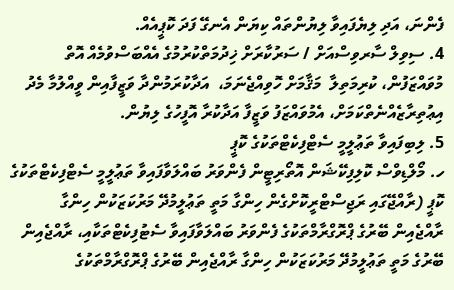ފެންނަ، އަދި ލިޔެފައިވާ ލިޔުންތައް ކިޔަން އެނގޭ ފަދަ ކޮޕީއެއް.
4. ސިވިލް ސާރވިސްއަށް / ސަރުކާރަށް ޚިދުމަތްކުރުމުގެ އެއްބަސްވުމެއް އޮތް މުވައްޒަފުން، ކުރިމަތިލާ  މަޤާމަށް ހޮވިއްޖެނަމަ،  އަދާކުރަމުންދާ ވަޒީފާއިން ވީއްލުމާ މެދު އިޢުތިރާޒެއްނެތްކަމަށް، އެމުވައްޒަފު ވަޒީފާ އަދާކުރާ އޮފީހުގެ ލިޔުން.
5. ލިބިފައިވާ ތަޢުލީމީ ސެޓްފިކެޓްތަކުގެ ކޮޕީ
ހ. މޯލްޑިވްސް ކޮލިފިކޭޝަން އޮތޯރިޓީން ފެންވަރު ބައްލަވާފައިވާ ތަޢުލީމީ ސެޓްފިކެޓްތަކުގެ ކޮޕީ (ރާއްޖޭގައި ރަޖިސްޓްރީކޮށްގެން ހިންގާ މަތީ ތަޢުލީމުދޭ މަރުކަޒަކުން ހިންގާ ރާއްޖެއިން ބޭރުގެ ޕްރޮގްރާމްތަކުގެ ފެންވަރު ބައްލަވާފައިވާ ސެޓުފިކެޓްތަކާއި، ރާއްޖެއިން ބޭރުގެ މަތީ ތަޢުލީމުދޭ މަރުކަޒަކުން ހިންގާ ރާއްޖެއިން ބޭރުގެ ޕްރޮގްރާމްތަކުގެ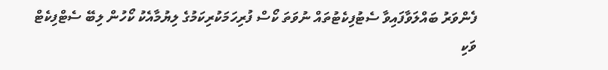ފެންވަރު ބައްލަވާފައިވާ ސެޓުފިކެޓުތައް ނުވަތަ ކޯސް ފުރިހަމަކުރިކަމުގެ ލިޔުމާއެކު ކޯހުން ލިބޭ ސެޓްފިކެޓް ވަކި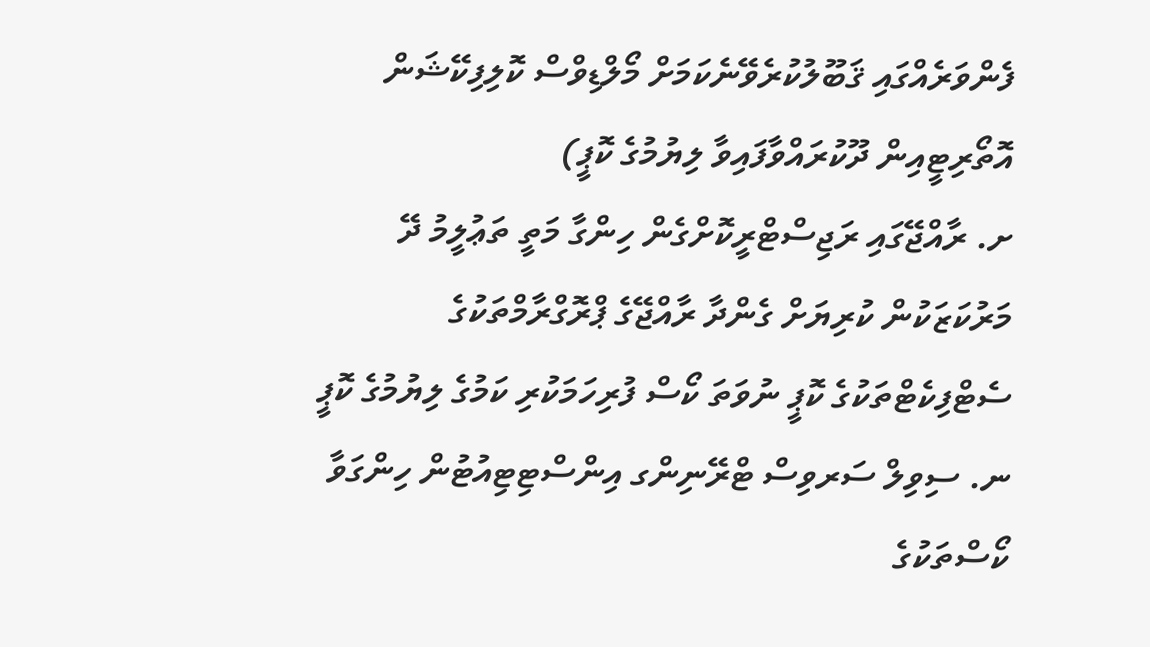ފެންވަރެއްގައި ޤަބޫލުކުރެވޭނެކަމަށް މޯލްޑިވްސް ކޮލިފިކޭޝަން އޮތޯރިޓީއިން ދޫކުރައްވާފައިވާ ލިޔުމުގެ ކޮޕީ)
ށ. ރާއްޖޭގައި ރަޖިސްޓްރީކޮށްގެން ހިންގާ މަތީ ތަޢުލީމު ދޭ މަރުކަޒަކުން ކުރިޔަށް ގެންދާ ރާއްޖޭގެ ޕްރޮގްރާމްތަކުގެ ސެޓްފިކެޓްތަކުގެ ކޮޕީ ނުވަތަ ކޯސް ފުރިހަމަކުރި ކަމުގެ ލިޔުމުގެ ކޮޕީ
ނ. ސިވިލް ސަރވިސް ޓްރޭނިންގ އިންސްޓިޓިއުޓުން ހިންގަވާ ކޯސްތަކުގެ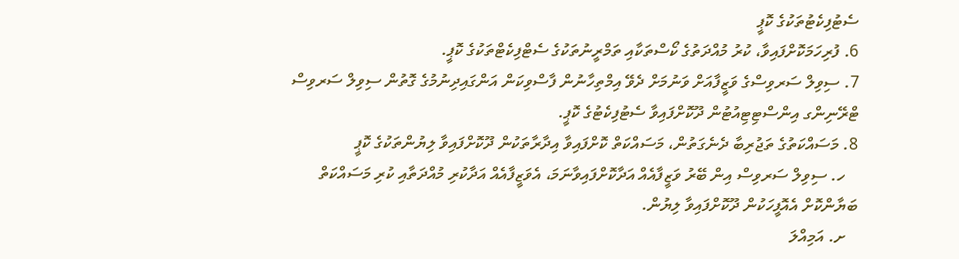ސެޓުފިކެޓުތަކުގެ ކޮޕީ
6. ފުރިހަމަކޮށްފައިވާ، ކުރު މުއްދަތުގެ ކޯސްތަކާއި ތަމްރީނުތަކުގެ ސެޓްފިކެޓްތަކުގެ ކޮޕީ.
7. ސިވިލް ސަރވިސްގެ ވަޒީފާއަށް ވަނުމަށް ދެވޭ އިމްތިހާނުން ފާސްވިކަން އަންގައިދިނުމުގެ ގޮތުން ސިވިލް ސަރވިސް ޓްރޭނިންގ އިންސްޓިޓިއުޓުން ދޫކޮށްފައިވާ ސެޓުފިކެޓުގެ ކޮޕީ.
8. މަސައްކަތުގެ ތަޖުރިބާ ދެނެގަތުން، މަސައްކަތް ކޮށްފައިވާ އިދާރާތަކުން ދޫކޮށްފައިވާ ލިޔުންތަކުގެ ކޮޕީ
   ހ. ސިވިލް ސަރވިސް އިން ބޭރު ވަޒީފާއެއް އަދާކޮށްފައިވާނަމަ، އެވަޒީފާއެއް އަދާކުރި މުއްދަތާއި ކުރި މަސައްކަތް ބަޔާންކޮށް އެއޮފީހަކުން ދޫކޮށްފައިވާ ލިޔުން.
   ށ. އަމިއްލަ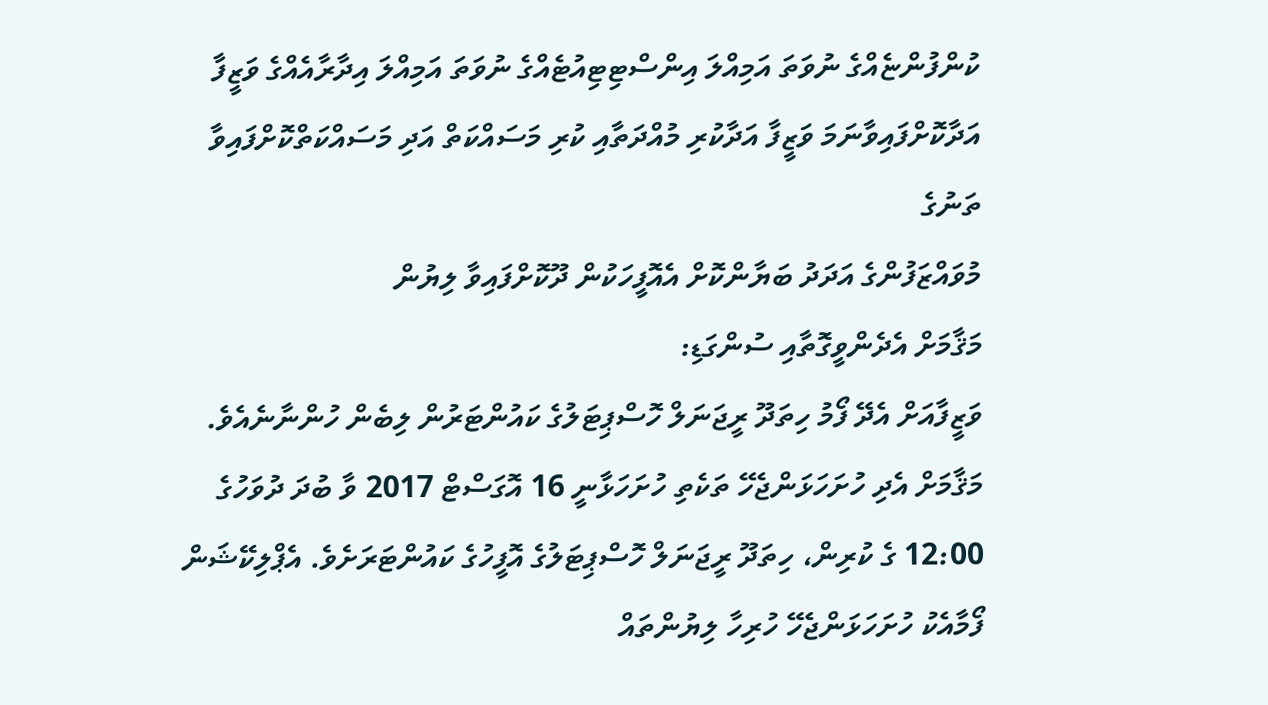ކުންފުންޏެއްގެ ނުވަތަ އަމިއްލަ އިންސްޓިޓިއުޓެއްގެ ނުވަތަ އަމިއްލަ އިދާރާއެއްގެ ވަޒީފާ އަދާކޮށްފައިވާނަމަ ވަޒީފާ އަދާކުރި މުއްދަތާއި ކުރި މަސައްކަތް އަދި މަސައްކަތްކޮށްފައިވާ ތަނުގެ
މުވައްޒަފުންގެ އަދަދު ބަޔާންކޮށް އެއޮފީހަކުން ދޫކޮށްފައިވާ ލިޔުން
މަޤާމަށް އެދެންވީގޮތާއި ސުންގަޑި:
ވަޒީފާއަށް އެދޭ ފޯމު ހިތަދޫ ރީޖަނަލް ހޮސްޕިޓަލުގެ ކައުންޓަރުން ލިބެން ހުންނާނެއެވެ. މަޤާމަށް އެދި ހުށަހަޅަންޖެހޭ ތަކެތި ހުށަހަޅާނީ 16 އޮގަސްޓް 2017 ވާ ބުދަ ދުވަހުގެ 12:00 ގެ ކުރިން، ހިތަދޫ ރީޖަނަލް ހޮސްޕިޓަލުގެ އޮފީހުގެ ކައުންޓަރަށެވެ. އެޕްލިކޭޝަން ފޯމާއެކު ހުށަހަޅަންޖެހޭ ހުރިހާ ލިޔުންތައް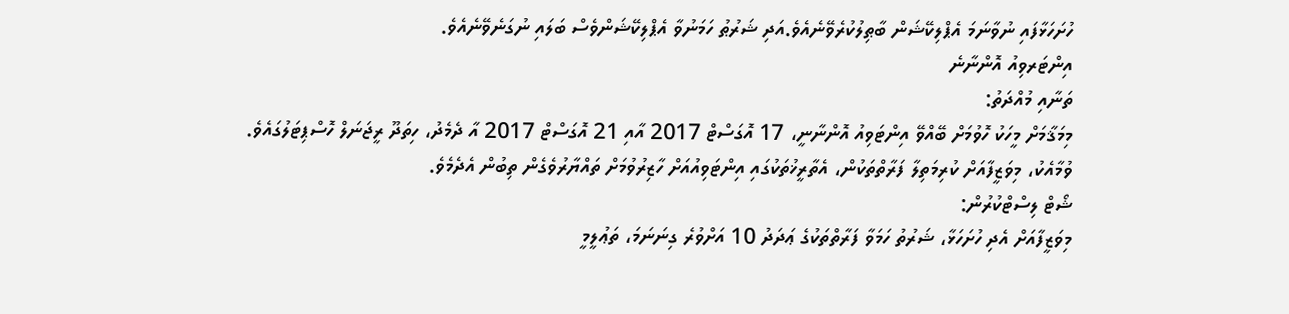ހުށަހަޅާފައި ނުވާނަމަ އެޕްލިކޭޝަން ބާޠިލުކުރެވޭނެއެވެ.އަދި ޝަރުޠު ހަމަނުވާ އެޕްލިކޭޝަންވެސް ބަލައި ނުގަނެވޭނެއެވެ.
އިންޓަރވިއު އޮންނާނެ
ތަނާއި މުއްދަތު:
މިމަޤާމަށް މީހަކު ހޮވުމަށް ބޭއްވޭ އިންޓަވިއު އޮންނާނީ، 17 އޮގަސްޓް 2017 އާއި 21 އޮގަސްޓް 2017 އާ ދެމެދު، ހިތަދޫ ރީޖަނަލް ހޮސްޕިޓަލުގައެވެ. ވުމާއެކު، މިވަޒީފާއަށް ކުރިމަތިލާ ފަރާތްތަކުން، އެތާރީޚުތަކުގައި އިންޓަވިއުއަށް ހާޒިރުވުމަށް ތައްޔާރުވެގެން ތިބުން އެދެމެވެ.
ޝޯޓް ލިސްޓްކުރުން:
މިވަޒީފާއަށް އެދި ހުށަހަޅާ، ޝަރުތު ހަމަވާ ފަރާތްތަކުގެ ޢަދަދު 10 އަށްވުރެ ގިނަނަމަ، ތަޢުލީމީ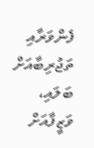ފެންވަރާއި ތަޖުރިބާއަށް ބަލައި، ވަޒީފާއަށް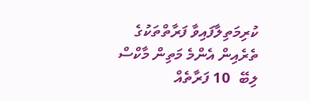ކުރިމަތިލާފައިވާ ފަރާތްތަކުގެ ތެރެއިން އެންމެ މަތިން މާކްސް ލިބޭ  10 ފަރާތެއް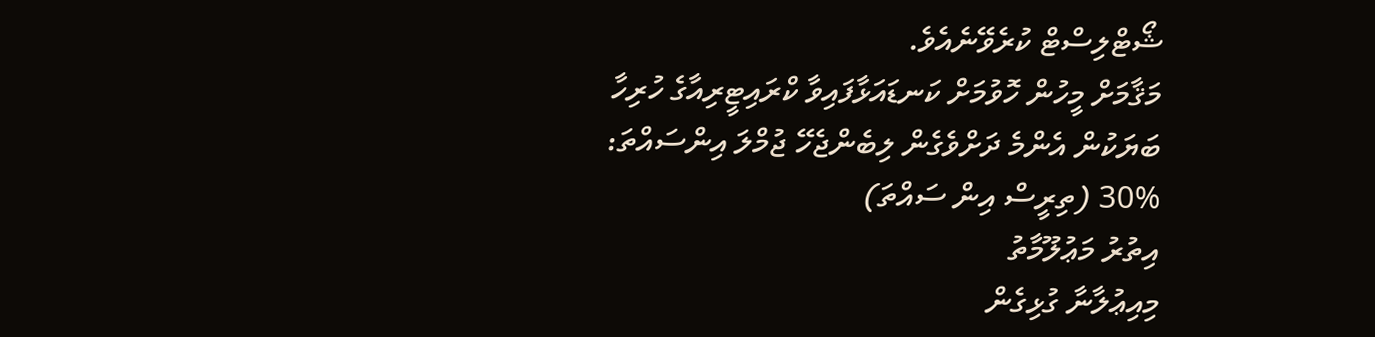ޝޯޓްލިސްޓް ކުރެވޭނެއެވެ.
މަޤާމަށް މީހުން ހޮވުމަށް ކަނޑައަޅާފައިވާ ކްރައިޓީރިއާގެ ހުރިހާ ބަޔަކުން އެންމެ ދަށްވެގެން ލިބެންޖެހޭ ޖުމްލަ އިންސައްތަ:
30% (ތިރީސް އިން ސައްތަ)
އިތުރު މަޢުލޫމާތު
މިއިޢުލާނާ ގުޅިގެން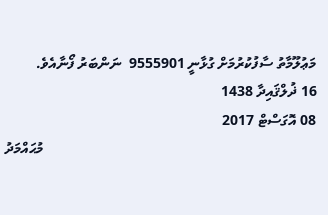މަޢުލޫމާތު ސާފުކުރުމަށް ގުޅާނީ 9555901  ނަންބަރު ފޯނާއެވެ.
16 ޛުލްޤައިދާ 1438
08 އޮގަސްޓް 2017
                                                                           މުޙައްމަދު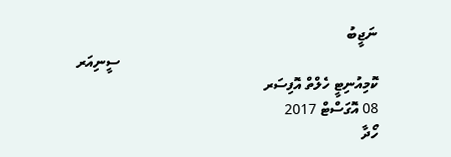ނަޖީބު
                                                                       ސީނިއަރ ކޮމިއުނިޓީ ހެލްތް އޮފިސަރ
08 އޮގަސްޓް 2017
ހޯދާ